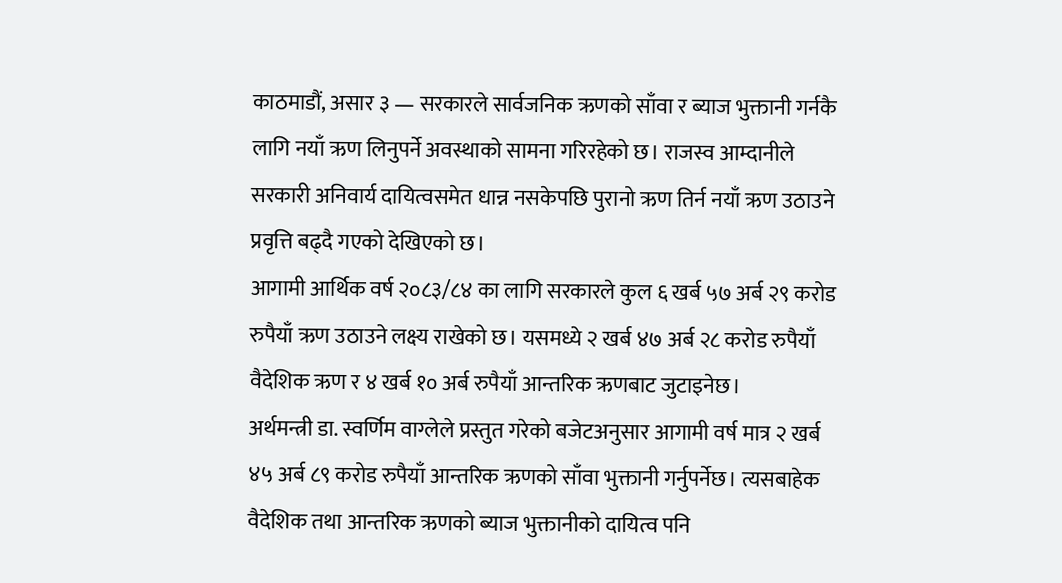काठमाडौं, असार ३ — सरकारले सार्वजनिक ऋणको साँवा र ब्याज भुक्तानी गर्नकै लागि नयाँ ऋण लिनुपर्ने अवस्थाको सामना गरिरहेको छ। राजस्व आम्दानीले सरकारी अनिवार्य दायित्वसमेत धान्न नसकेपछि पुरानो ऋण तिर्न नयाँ ऋण उठाउने प्रवृत्ति बढ्दै गएको देखिएको छ।
आगामी आर्थिक वर्ष २०८३/८४ का लागि सरकारले कुल ६ खर्ब ५७ अर्ब २९ करोड रुपैयाँ ऋण उठाउने लक्ष्य राखेको छ। यसमध्ये २ खर्ब ४७ अर्ब २८ करोड रुपैयाँ वैदेशिक ऋण र ४ खर्ब १० अर्ब रुपैयाँ आन्तरिक ऋणबाट जुटाइनेछ।
अर्थमन्त्री डा. स्वर्णिम वाग्लेले प्रस्तुत गरेको बजेटअनुसार आगामी वर्ष मात्र २ खर्ब ४५ अर्ब ८९ करोड रुपैयाँ आन्तरिक ऋणको साँवा भुक्तानी गर्नुपर्नेछ। त्यसबाहेक वैदेशिक तथा आन्तरिक ऋणको ब्याज भुक्तानीको दायित्व पनि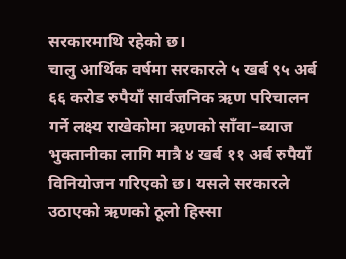सरकारमाथि रहेको छ।
चालु आर्थिक वर्षमा सरकारले ५ खर्ब ९५ अर्ब ६६ करोड रुपैयाँ सार्वजनिक ऋण परिचालन गर्ने लक्ष्य राखेकोमा ऋणको साँवा–ब्याज भुक्तानीका लागि मात्रै ४ खर्ब ११ अर्ब रुपैयाँ विनियोजन गरिएको छ। यसले सरकारले उठाएको ऋणको ठूलो हिस्सा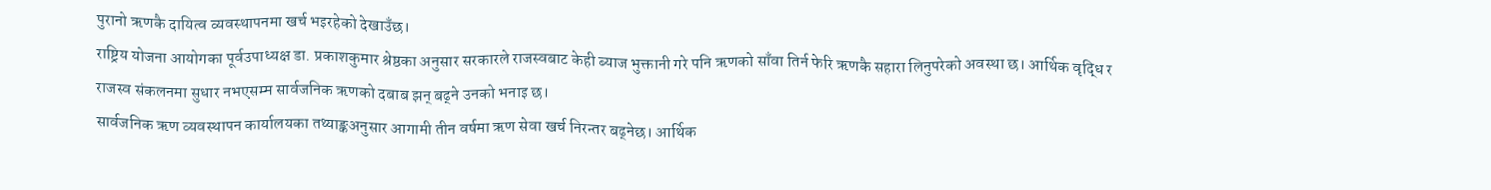पुरानो ऋणकै दायित्व व्यवस्थापनमा खर्च भइरहेको देखाउँछ।
राष्ट्रिय योजना आयोगका पूर्वउपाध्यक्ष डा. प्रकाशकुमार श्रेष्ठका अनुसार सरकारले राजस्वबाट केही ब्याज भुक्तानी गरे पनि ऋणको साँवा तिर्न फेरि ऋणकै सहारा लिनुपरेको अवस्था छ। आर्थिक वृद्धि र राजस्व संकलनमा सुधार नभएसम्म सार्वजनिक ऋणको दबाब झन् बढ्ने उनको भनाइ छ।
सार्वजनिक ऋण व्यवस्थापन कार्यालयका तथ्याङ्कअनुसार आगामी तीन वर्षमा ऋण सेवा खर्च निरन्तर बढ्नेछ। आर्थिक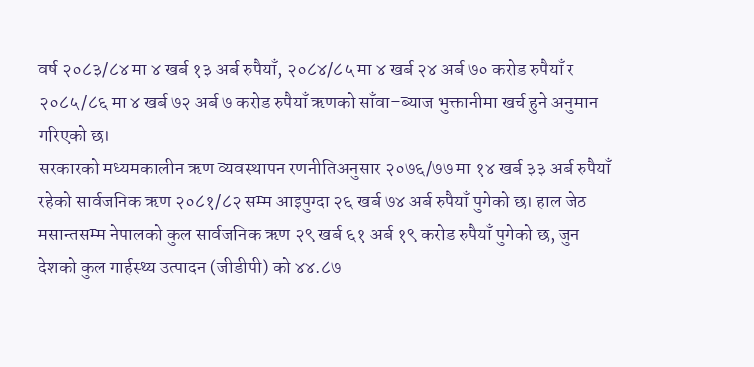वर्ष २०८३/८४ मा ४ खर्ब १३ अर्ब रुपैयाँ, २०८४/८५ मा ४ खर्ब २४ अर्ब ७० करोड रुपैयाँ र २०८५/८६ मा ४ खर्ब ७२ अर्ब ७ करोड रुपैयाँ ऋणको साँवा–ब्याज भुक्तानीमा खर्च हुने अनुमान गरिएको छ।
सरकारको मध्यमकालीन ऋण व्यवस्थापन रणनीतिअनुसार २०७६/७७ मा १४ खर्ब ३३ अर्ब रुपैयाँ रहेको सार्वजनिक ऋण २०८१/८२ सम्म आइपुग्दा २६ खर्ब ७४ अर्ब रुपैयाँ पुगेको छ। हाल जेठ मसान्तसम्म नेपालको कुल सार्वजनिक ऋण २९ खर्ब ६१ अर्ब १९ करोड रुपैयाँ पुगेको छ, जुन देशको कुल गार्हस्थ्य उत्पादन (जीडीपी) को ४४.८७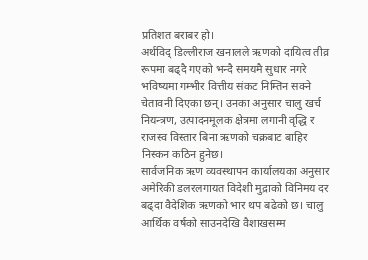प्रतिशत बराबर हो।
अर्थविद् डिल्लीराज खनालले ऋणको दायित्व तीव्र रूपमा बढ्दै गएको भन्दै समयमै सुधार नगरे भविष्यमा गम्भीर वित्तीय संकट निम्तिन सक्ने चेतावनी दिएका छन्। उनका अनुसार चालु खर्च नियन्त्रण, उत्पादनमूलक क्षेत्रमा लगानी वृद्धि र राजस्व विस्तार बिना ऋणको चक्रबाट बाहिर निस्कन कठिन हुनेछ।
सार्वजनिक ऋण व्यवस्थापन कार्यालयका अनुसार अमेरिकी डलरलगायत विदेशी मुद्राको विनिमय दर बढ्दा वैदेशिक ऋणको भार थप बढेको छ। चालु आर्थिक वर्षको साउनदेखि वैशाखसम्म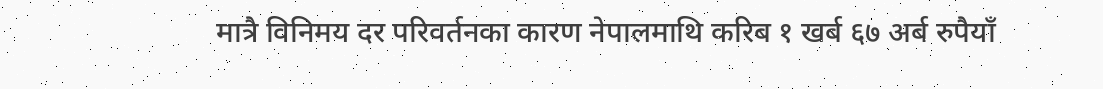मात्रै विनिमय दर परिवर्तनका कारण नेपालमाथि करिब १ खर्ब ६७ अर्ब रुपैयाँ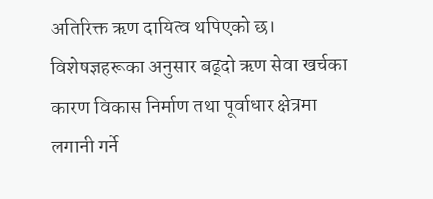अतिरिक्त ऋण दायित्व थपिएको छ।
विशेषज्ञहरूका अनुसार बढ्दो ऋण सेवा खर्चका कारण विकास निर्माण तथा पूर्वाधार क्षेत्रमा लगानी गर्ने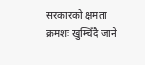सरकारको क्षमता क्रमशः खुम्चिँदै जाने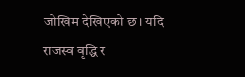जोखिम देखिएको छ। यदि राजस्व वृद्धि र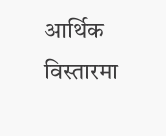आर्थिक विस्तारमा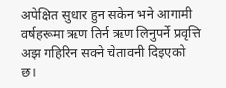अपेक्षित सुधार हुन सकेन भने आगामी वर्षहरूमा ऋण तिर्न ऋण लिनुपर्ने प्रवृत्ति अझ गहिरिन सक्ने चेतावनी दिइएको छ।